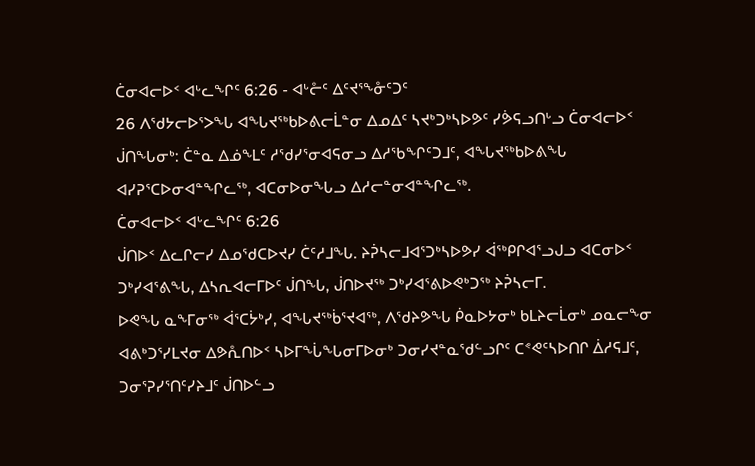ᑖᓂᐊᓕᐅᑉ ᐊᒡᓚᖏᑦ 6:26 - ᐊᒡᓔᑦ ᐃᑦᔪᕐᖕᓁᑦᑐᑦ
26 ᐱᖁᔭᓕᐅᕐᐳᖓ ᐊᖓᔪᖅᑲᐅᕕᓕᒫᓐᓂ ᐃᓄᐃᑦ ᓴᔪᒃᑐᒃᓴᐅᕗᑦ ᓯᕘᕋᓗᑎᒡᓗ ᑖᓂᐊᓕᐅᑉ ᒎᑎᖓᓂᒃ: ᑖᓐᓇ ᐃᓅᖕᒪᑦ ᓱᖁᓯᕐᓂᐊᕋᓂᓗ ᐃᓱᖃᖏᑦᑐᒧᑦ, ᐊᖓᔪᖅᑲᐅᕕᖓ ᐊᓯᕈᕐᑕᐅᓂᐊᓐᖏᓚᖅ, ᐊᑕᓂᐅᓂᖓᓗ ᐃᓱᓕᓐᓂᐊᓐᖏᓚᖅ.
ᑖᓂᐊᓕᐅᑉ ᐊᒡᓚᖏᑦ 6:26
ᒎᑎᐅᑉ ᐃᓚᒋᓕᓯ ᐃᓄᖁᑕᐅᔪᓯ ᑖᑦᓱᒧᖓ. ᔨᕉᓴᓕᒧᐊᕐᑐᒃᓴᐅᕗᓯ ᐋᖅᑭᒋᐊᕐᓗᒍᓗ ᐊᑕᓂᐅᑉ ᑐᒃᓯᐊᕐᕕᖓ, ᐃᓴᕆᐊᓕᒥᐅᑦ ᒎᑎᖓ, ᒎᑎᐅᔪᖅ ᑐᒃᓯᐊᕐᕕᐅᕙᒃᑐᖅ ᔨᕉᓴᓕᒥ.
ᐅᕙᖓ ᓇᖕᒥᓂᖅ ᐋᕐᑕᔮᒃᓯ, ᐊᖓᔪᖅᑳᕐᔪᐊᖅ, ᐱᖁᔨᕗᖓ ᑮᓇᐅᔭᓂᒃ ᑲᒪᔨᓕᒫᓂᒃ ᓄᓇᓕᖕᓂ ᐊᕕᒃᑐᕐᓯᒪᔪᓂ ᐃᕗᕅᑎᐅᑉ ᓴᐅᒥᖔᖓᓂᒥᐅᓂᒃ ᑐᓂᓯᔪᓐᓇᖁᓪᓗᒋᑦ ᑕᕝᕙᑦᓴᐅᑎᒋ ᐄᓱᕋᒧᑦ, ᑐᓂᕐᕈᓯᕐᑎᑦᓯᔨᒧᑦ ᒎᑎᐅᓪᓗ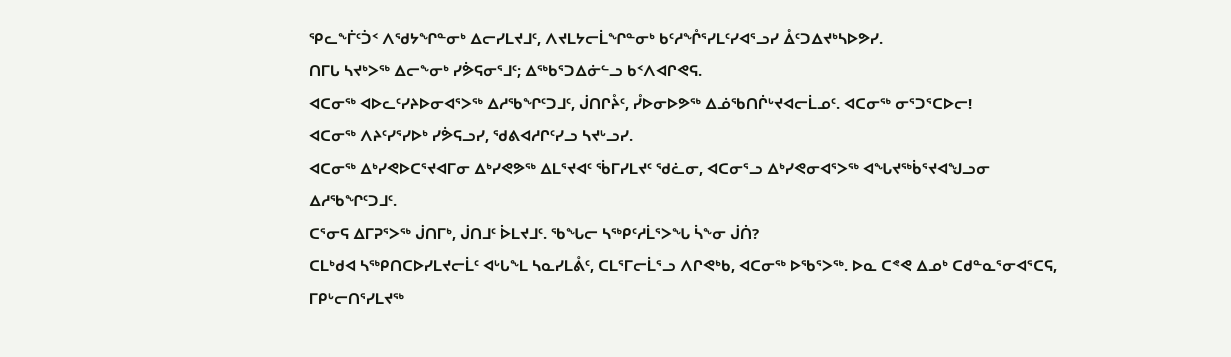ᕿᓚᖕᒦᑦᑑᑉ ᐱᖁᔭᖏᓐᓂᒃ ᐃᓕᓯᒪᔪᒧᑦ, ᐱᔪᒪᔭᓕᒫᖏᓐᓂᒃ ᑲᑦᓱᖎᕐᓯᒪᑦᓯᐊᕐᓗᓯ ᐂᑦᑐᐃᔪᒃᓴᐅᕗᓯ.
ᑎᒥᒐ ᓴᔪᒃᐳᖅ ᐃᓕᖕᓂᒃ ᓯᕘᕋᓂᕐᒧᑦ; ᐃᖅᑲᕐᑐᐃᓃᓪᓗ ᑲᑉᐱᐊᒋᕙᕋ.
ᐊᑕᓂᖅ ᐊᐅᓚᑦᓯᔨᐅᓂᐊᕐᐳᖅ ᐃᓱᖃᖏᑦᑐᒧᑦ, ᒎᑎᒋᔧᑦ, ᓮᐅᓂᐅᕗᖅ ᐃᓅᖃᑎᒌᒡᔪᐊᓕᒫᓄᑦ. ᐊᑕᓂᖅ ᓂᕐᑐᕐᑕᐅᓕ!
ᐊᑕᓂᖅ ᐱᔨᑦᓯᕐᓯᐅᒃ ᓯᕘᕋᓗᓯ, ᖁᕕᐊᓱᒋᑦᓯᓗ ᓴᔪᒡᓗᓯ.
ᐊᑕᓂᖅ ᐃᒃᓯᕙᐅᑕᕐᔪᐊᒥᓂ ᐃᒃᓯᕙᕗᖅ ᐃᒪᕐᔪᐊᑦ ᖄᒥᓯᒪᔪᑦ ᖁᓛᓂ, ᐊᑕᓂᕐᓗ ᐃᒃᓯᕙᓂᐊᕐᐳᖅ ᐊᖓᔪᖅᑳᕐᔪᐊᖑᓗᓂ ᐃᓱᖃᖏᑦᑐᒧᑦ.
ᑕᕐᓂᕋ ᐃᒥᕈᕐᐳᖅ ᒎᑎᒥᒃ, ᒎᑎᒧᑦ ᐆᒪᔪᒧᑦ. ᖃᖓᓕ ᓴᖅᑭᑦᓱᒫᕐᐳᖓ ᓵᖕᓂ ᒎᑏ?
ᑕᒪᒃᑯᐊ ᓴᖅᑭᑎᑕᐅᓯᒪᔪᓕᒫᑦ ᐊᒡᒐᖕᒪ ᓴᓇᓯᒪᕔᑦ, ᑕᒪᕐᒥᓕᒫᕐᓗ ᐱᒋᕙᒃᑲ, ᐊᑕᓂᖅ ᐅᖃᕐᐳᖅ. ᐅᓇ ᑕᕝᕙ ᐃᓄᒃ ᑕᑯᓐᓇᕐᓂᐊᕐᑕᕋ, ᒥᑭᒡᓕᑎᕐᓯᒪᔪᖅ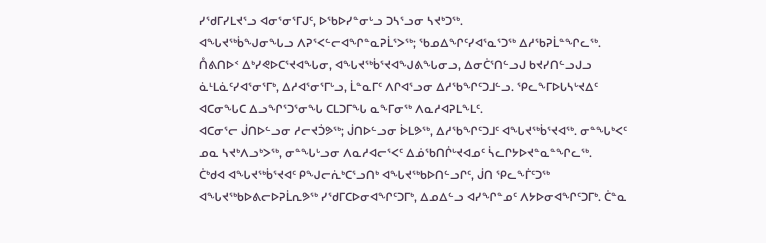ᓯᖁᒥᓯᒪᔪᕐᓗ ᐊᓂᕐᓂᕐᒥᒍᑦ, ᐅᖃᐅᓯᓐᓂᒡᓗ ᑐᓴᕐᓗᓂ ᓴᔪᒃᑐᖅ.
ᐊᖓᔪᖅᑳᖑᓂᖓᓗ ᐱᕈᕐᐸᓪᓕᐊᖏᓐᓇᕈᒫᕐᐳᖅ; ᖃᓄᐃᖏᑦᓯᐊᕐᓇᕐᑐᖅ ᐃᓱᖃᕈᒫᓐᖏᓚᖅ. ᑍᕕᑎᐅᑉ ᐃᒃᓯᕙᐅᑕᕐᔪᐊᖓᓂ, ᐊᖓᔪᖅᑳᕐᔪᐊᖑᕕᖓᓂᓗ, ᐃᓂᑖᕐᑎᓪᓗᒍ ᑲᔪᓯᑎᓪᓗᒍᓗ ᓈᒻᒪᓈᑦᓯᐊᕐᓂᕐᒥᒃ, ᐃᓱᐊᕐᓂᕐᒥᒡᓗ, ᒫᓐᓇᒥᑦ ᐱᒋᐊᕐᓗᓂ ᐃᓱᖃᖏᑦᑐᒧᓪᓗ. ᕿᓚᖕᒥᐅᒐᓴᒡᔪᐃᑦ ᐊᑕᓂᖓᑕ ᐃᓗᖏᕐᑐᕐᓂᖓ ᑕᒪᑐᒥᖓ ᓇᖕᒥᓂᖅ ᐱᓇᓱᐊᕈᒪᖕᒪᑦ.
ᐊᑕᓂᕐᓕ ᒎᑎᐅᓪᓗᓂ ᓱᓕᔪᑑᕗᖅ; ᒎᑎᐅᓪᓗᓂ ᐆᒪᕗᖅ, ᐃᓱᖃᖏᑦᑐᒧᑦ ᐊᖓᔪᖅᑳᕐᔪᐊᖅ. ᓂᓐᖓᒃᐸᑦ ᓄᓇ ᓴᔪᒃᐱᓗᒃᐳᖅ, ᓂᓐᖓᒡᓗᓂ ᐱᓇᓱᐊᓕᕐᐸᑦ ᐃᓅᖃᑎᒌᒡᔪᐊᓄᑦ ᓵᓚᒋᔭᐅᔪᓐᓇᓐᖏᓚᖅ.
ᑖᒃᑯᐊ ᐊᖓᔪᖅᑳᕐᔪᐊᑦ ᑭᖑᓕᕇᒃᑕᕐᓗᑎᒃ ᐊᖓᔪᖅᑲᐅᑎᓪᓗᒋᑦ, ᒎᑎ ᕿᓚᖕᒦᑦᑐᖅ ᐊᖓᔪᖅᑲᐅᕕᓕᐅᕈᒫᕆᕗᖅ ᓯᖁᒥᑕᐅᓂᐊᖏᑦᑐᒥᒃ, ᐃᓄᐃᓪᓗ ᐊᓯᖏᓐᓄᑦ ᐱᔭᐅᓂᐊᖏᑦᑐᒥᒃ. ᑖᓐᓇ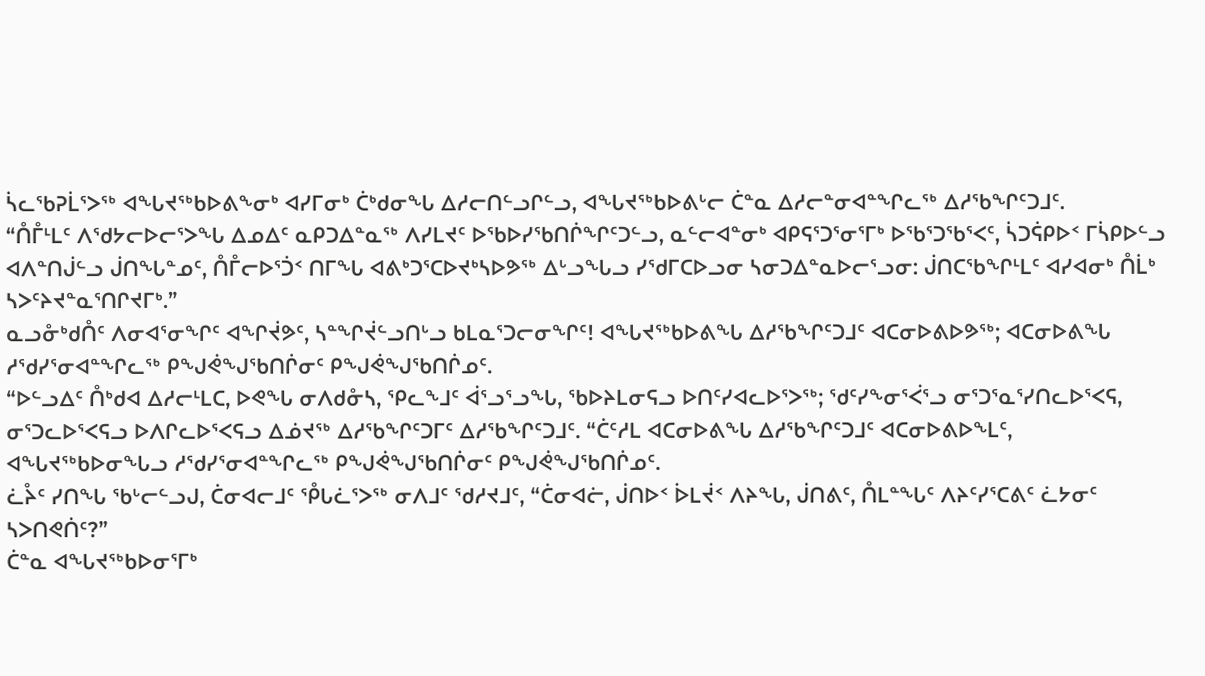ᓵᓚᖃᕈᒫᕐᐳᖅ ᐊᖓᔪᖅᑲᐅᕕᖕᓂᒃ ᐊᓯᒥᓂᒃ ᑖᒃᑯᓂᖓ ᐃᓱᓕᑎᓪᓗᒋᓪᓗ, ᐊᖓᔪᖅᑲᐅᕕᒡᓕ ᑖᓐᓇ ᐃᓱᓕᓐᓂᐊᓐᖏᓚᖅ ᐃᓱᖃᖏᑦᑐᒧᑦ.
“ᑍᒤᒻᒪᑦ ᐱᖁᔭᓕᐅᓕᕐᐳᖓ ᐃᓄᐃᑦ ᓇᑭᑐᐃᓐᓇᖅ ᐱᓯᒪᔪᑦ ᐅᖃᐅᓯᖃᑎᒌᖏᑦᑐᓪᓗ, ᓇᓪᓕᐊᓐᓂᒃ ᐊᑭᕋᕐᑐᕐᓂᕐᒥᒃ ᐅᖃᕐᑐᖃᕐᐸᑦ, ᓵᑐᕌᑭᐅᑉ ᒥᓵᑭᐅᓪᓗ ᐊᐱᓐᑎᒎᓪᓗ ᒎᑎᖓᓐᓄᑦ, ᑍᒤᓕᐅᕐᑑᑉ ᑎᒥᖓ ᐊᕕᒃᑐᕐᑕᐅᔪᒃᓴᐅᕗᖅ ᐃᒡᓗᖓᓗ ᓯᖁᒥᑕᐅᓗᓂ ᓴᓂᑐᐃᓐᓇᐅᓕᕐᓗᓂ: ᒎᑎᑕᖃᖏᒻᒪᑦ ᐊᓯᐊᓂᒃ ᑍᒫᒃ ᓴᐳᑦᔨᔪᓐᓇᕐᑎᒋᔪᒥᒃ.”
ᓇᓗᓁᒃᑯᑍᑦ ᐱᓂᐊᕐᓂᖏᑦ ᐊᖏᔫᕗᑦ, ᓴᓐᖏᔫᓪᓗᑎᒡᓗ ᑲᒪᓇᕐᑐᓕᓂᖏᑦ! ᐊᖓᔪᖅᑲᐅᕕᖓ ᐃᓱᖃᖏᑦᑐᒧᑦ ᐊᑕᓂᐅᕕᐅᕗᖅ; ᐊᑕᓂᐅᕕᖓ ᓱᖁᓯᕐᓂᐊᓐᖏᓚᖅ ᑭᖑᕚᖑᖃᑎᒌᓂᑦ ᑭᖑᕚᖑᖃᑎᒌᓄᑦ.
“ᐅᓪᓗᐃᑦ ᑍᒃᑯᐊ ᐃᓱᓕᒻᒪᑕ, ᐅᕙᖓ ᓂᐱᑯᓁᓴ, ᕿᓚᖕᒧᑦ ᐋᕐᓗᕐᓗᖓ, ᖃᐅᔨᒪᓂᕋᓗ ᐅᑎᑦᓯᐊᓚᐅᕐᐳᖅ; ᖁᑦᓯᖕᓂᕐᐹᕐᓗ ᓂᕐᑐᕐᓇᕐᓯᑎᓚᐅᕐᐸᕋ, ᓂᕐᑐᓚᐅᕐᐸᕋᓗ ᐅᐱᒋᓚᐅᕐᐸᕋᓗ ᐃᓅᔪᖅ ᐃᓱᖃᖏᑦᑐᒥᑦ ᐃᓱᖃᖏᑦᑐᒧᑦ. “ᑖᑦᓱᒪ ᐊᑕᓂᐅᕕᖓ ᐃᓱᖃᖏᑦᑐᒧᑦ ᐊᑕᓂᐅᕕᐅᖕᒪᑦ, ᐊᖓᔪᖅᑲᐅᓂᖓᓗ ᓱᖁᓯᕐᓂᐊᓐᖏᓚᖅ ᑭᖑᕚᖑᖃᑎᒌᓂᑦ ᑭᖑᕚᖑᖃᑎᒌᓄᑦ.
ᓛᔧᑦ ᓯᑎᖓ ᖃᒡᓕᓪᓗᒍ, ᑖᓂᐊᓕᒧᑦ ᕾᒐᓛᕐᐳᖅ ᓂᐱᒧᑦ ᖁᓱᔪᒧᑦ, “ᑖᓂᐊᓖ, ᒎᑎᐅᑉ ᐆᒪᔫᑉ ᐱᔨᖓ, ᒎᑎᕕᑦ, ᑍᒪᓐᖓᑦ ᐱᔨᑦᓯᕐᑕᕕᑦ ᓛᔭᓂᑦ ᓴᐳᑎᕙᑏᑦ?”
ᑖᓐᓇ ᐊᖓᔪᖅᑲᐅᓂᕐᒥᒃ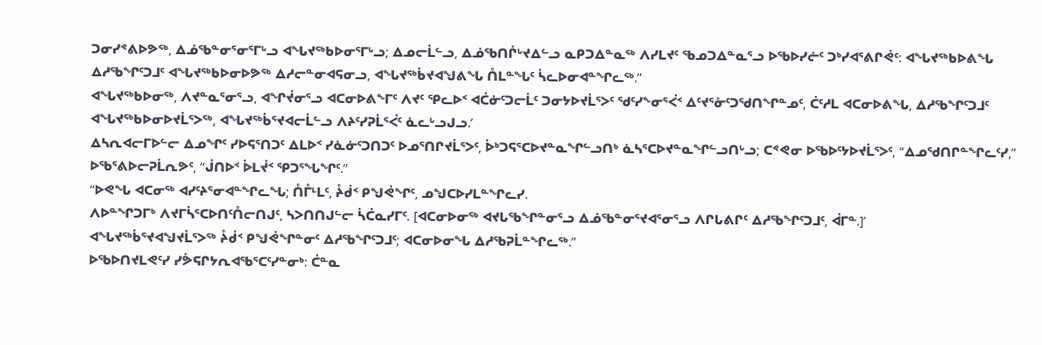ᑐᓂᓯᕝᕕᐅᕗᖅ, ᐃᓅᖃᓐᓂᕐᓂᕐᒥᒡᓗ ᐊᖓᔪᖅᑲᐅᓂᕐᒥᒡᓗ; ᐃᓄᓕᒫᓪᓗ, ᐃᓅᖃᑎᒌᒡᔪᐃᓪᓗ ᓇᑭᑐᐃᓐᓇᖅ ᐱᓯᒪᔪᑦ ᖃᓄᑐᐃᓐᓇᕐᓗ ᐅᖃᐅᓯᓖᑦ ᑐᒃᓯᐊᕐᕕᒋᕚᑦ: ᐊᖓᔪᖅᑲᐅᕕᖓ ᐃᓱᖃᖏᑦᑐᒧᑦ ᐊᖓᔪᖅᑲᐅᓂᐅᕗᖅ ᐃᓱᓕᓐᓂᐊᕋᓂᓗ, ᐊᖓᔪᖅᑳᔪᐊᖑᕕᖓ ᑍᒪᓐᖓᑦ ᓵᓚᐅᓂᐊᓐᖏᓚᖅ.”
ᐊᖓᔪᖅᑲᐅᓂᖅ, ᐱᔪᓐᓇᕐᓂᕐᓗ, ᐊᖏᔫᓂᕐᓗ ᐊᑕᓂᐅᕕᖕᒥᑦ ᐱᔪᑦ ᕿᓚᐅᑉ ᐊᑖᓃᑦᑐᓕᒫᑦ ᑐᓂᔭᐅᔪᒫᕐᐳᑦ ᖁᑦᓯᖕᓂᕐᐹᑉ ᐃᑦᔪᕐᓁᑦᑐᖁᑎᖏᓐᓄᑦ, ᑖᑦᓱᒪ ᐊᑕᓂᐅᕕᖓ, ᐃᓱᖃᖏᑦᑐᒧᑦ ᐊᖓᔪᖅᑲᐅᓂᐅᔪᒫᕐᐳᖅ, ᐊᖓᔪᖅᑳᕐᔪᐊᓕᒫᓪᓗ ᐱᔨᑦᓯᕈᒫᕐᐹᑦ ᓈᓚᒡᓗᒍᓗ.’
ᐃᓴᕆᐊᓕᒥᐅᓪᓕ ᐃᓄᖏᑦ ᓯᐅᕋᕐᑎᑐᑦ ᐃᒪᐅᑉ ᓯᓈᓃᑦᑐᑎᑐᑦ ᐅᓄᕐᑎᒋᔪᒫᕐᐳᑦ, ᐆᒃᑐᕋᕐᑕᐅᔪᓐᓇᖏᓪᓗᑎᒃ ᓈᓴᕐᑕᐅᔪᓐᓇᖏᓪᓗᑎᒡᓗ; ᑕᕝᕙᓂ ᐅᖃᐅᑦᔭᐅᔪᒫᕐᐳᑦ, “ᐃᓄᖁᑎᒋᓐᖏᓚᑦᓯ,” ᐅᖃᕐᕕᐅᓕᕈᒫᕆᕗᑦ, “ᒎᑎᐅᑉ ᐆᒪᔫᑉ ᕿᑐᕐᖓᖏᑦ.”
“ᐅᕙᖓ ᐊᑕᓂᖅ ᐊᓯᑦᔨᕐᓂᐊᓐᖏᓚᖓ; ᑍᒤᒻᒪᑦ, ᔧᑰᑉ ᑭᖑᕚᖏᑦ, ᓄᖑᑕᐅᓯᒪᓐᖏᓚᓯ.
ᐱᐅᓐᖏᑐᒥᒃ ᐱᔪᒥᓵᕐᑕᐅᑎᑦᑍᓕᑎᒍᑦ, ᓴᐳᑎᑎᒍᓪᓕ ᓵᑖᓇᓯᒥᑦ. [ᐊᑕᓂᐅᓂᖅ ᐊᔪᒐᖃᖏᓐᓂᕐᓗ ᐃᓅᖃᓐᓂᕐᔪᐊᕐᓂᕐᓗ ᐱᒋᒐᕕᒋᑦ ᐃᓱᖃᖏᑦᑐᒧᑦ, ᐋᒥᓐ.]’
ᐊᖓᔪᖅᑳᕐᔪᐊᖑᔪᒫᕐᐳᖅ ᔧᑰᑉ ᑭᖑᕚᖏᓐᓂᑦ ᐃᓱᖃᖏᑦᑐᒧᑦ; ᐊᑕᓂᐅᓂᖓ ᐃᓱᖃᕈᒫᓐᖏᓚᖅ.”
ᐅᖃᐅᑎᔪᒪᕙᑦᓯ ᓯᕘᕋᒋᔭᕆᐊᖃᕐᑕᑦᓯᓐᓂᒃ: ᑖᓐᓇ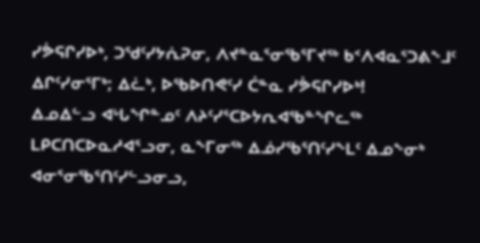ᓯᕘᕋᒋᓯᐅᒃ, ᑐᖁᑦᓯᔭᕇᕈᓂ, ᐱᔪᓐᓇᕐᓂᖃᕐᒥᔪᖅ ᑲᑉᐱᐊᓇᕐᑐᕕᖕᒧᑦ ᐃᒋᑦᓯᓂᕐᒥᒃ; ᐃᓛᒃ, ᐅᖃᐅᑎᕙᑦᓯ ᑖᓐᓇ ᓯᕘᕋᒋᓯᐅᒃ!
ᐃᓄᐃᓪᓗ ᐊᒡᒐᖏᓐᓄᑦ ᐱᔨᑦᓯᕐᑕᐅᔭᕆᐊᖃᓐᖏᓚᖅ ᒪᑭᑕᑎᑕᐅᓇᓱᐊᕐᓗᓂ, ᓇᖕᒥᓂᖅ ᐃᓅᓯᖃᕐᑎᑦᓯᖕᒪᑦ ᐃᓄᖕᓂᒃ ᐊᓂᕐᓂᖃᕐᑎᑦᓯᓪᓗᓂᓗ,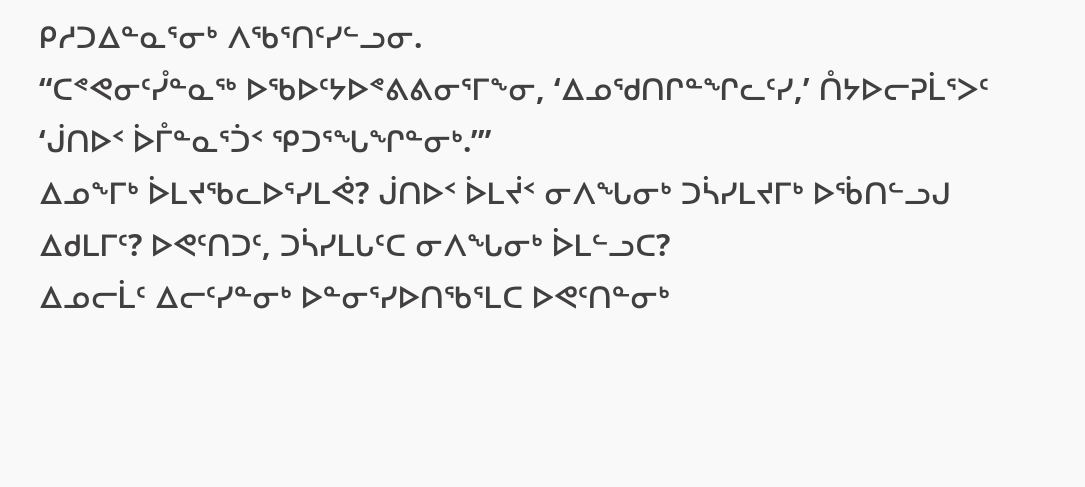ᑭᓱᑐᐃᓐᓇᕐᓂᒃ ᐱᖃᕐᑎᑦᓯᓪᓗᓂ.
“ᑕᕝᕙᓂᑦᓮᓐᓇᖅ ᐅᖃᐅᑦᔭᐅᕝᕕᕕᓂᕐᒥᖕᓂ, ‘ᐃᓄᖁᑎᒋᓐᖏᓚᑦᓯ,’ ᑍᔭᐅᓕᕈᒫᕐᐳᑦ ‘ᒎᑎᐅᑉ ᐆᒤᓐᓇᕐᑑᑉ ᕿᑐᕐᖓᖏᓐᓂᒃ.’”
ᐃᓄᖕᒥᒃ ᐆᒪᔪᖃᓚᐅᕐᓯᒪᕚ? ᒎᑎᐅᑉ ᐆᒪᔫᑉ ᓂᐱᖓᓂᒃ ᑐᓵᓯᒪᔪᒥᒃ ᐅᖄᑎᓪᓗᒍ ᐃᑯᒪᒥᑦ? ᐅᕙᑦᑎᑐᑦ, ᑐᓵᓯᒪᒐᑦᑕ ᓂᐱᖓᓂᒃ ᐆᒪᓪᓗᑕ?
ᐃᓄᓕᒫᑦ ᐃᓕᑦᓯᓐᓂᒃ ᐅᓐᓂᕐᓯᐅᑎᖃᕐᒪᑕ ᐅᕙᑦᑎᓐᓂᒃ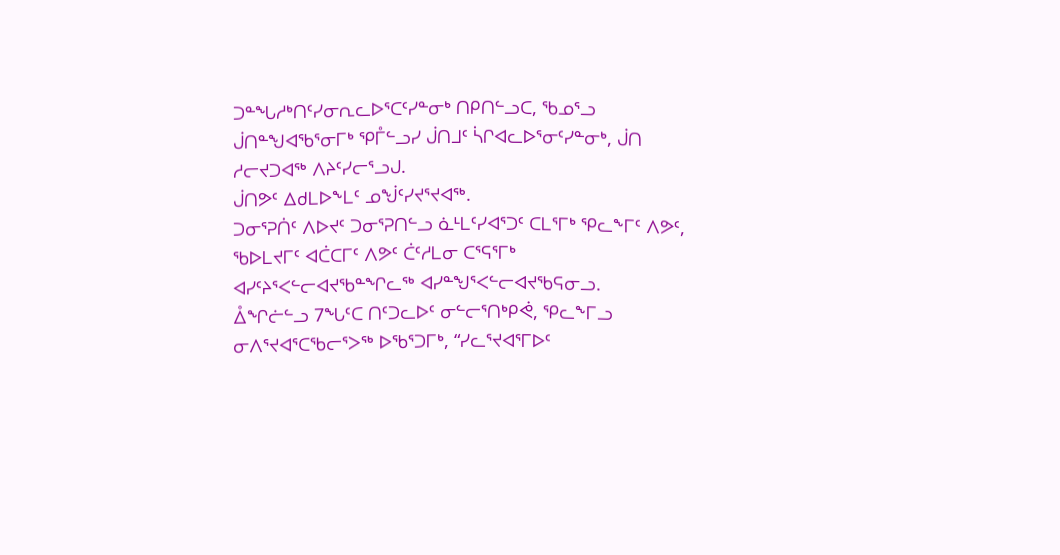ᑐᓐᖓᓱᒃᑎᑦᓯᓂᕆᓚᐅᕐᑕᑦᓯᓐᓂᒃ ᑎᑭᑎᓪᓗᑕ, ᖃᓄᕐᓗ ᒎᑎᓐᖑᐊᖃᕐᓂᒥᒃ ᕿᒤᓪᓗᓯ ᒎᑎᒧᑦ ᓵᒋᐊᓚᐅᕐᓂᑦᓯᓐᓂᒃ, ᒎᑎ ᓱᓕᔪᑐᐊᖅ ᐱᔨᑦᓯᓕᕐᓗᒍ.
ᒎᑎᕗᑦ ᐃᑯᒪᐅᖕᒪᑦ ᓄᖒᑦᓯᔪᕐᔪᐊᖅ.
ᑐᓂᕐᕈᑏᑦ ᐱᐅᔪᑦ ᑐᓂᕐᕈᑎᓪᓗ ᓈᒻᒪᑦᓯᐊᕐᑐᑦ ᑕᒪᕐᒥᒃ ᕿᓚᖕᒥᑦ ᐱᕗᑦ, ᖃᐅᒪᔪᒥᑦ ᐊᑖᑕᒥᑦ ᐱᕗᑦ ᑖᑦᓱᒪᓂ ᑕᕐᕋᕐᒥᒃ ᐊᓯᑦᔨᕐᐸᓪᓕᐊᔪᖃᓐᖏᓚᖅ ᐊᓯᓐᖑᕐᐸᓪᓕᐊᔪᖃᕋᓂᓗ.
ᐂᖏᓖᓪᓗ 7ᖓᑦᑕ ᑎᑦᑐᓚᐅᑦ ᓂᓪᓕᕐᑎᒃᑭᕚ, ᕿᓚᖕᒥᓗ ᓂᐱᕐᔪᐊᕐᑕᖃᓕᕐᐳᖅ ᐅᖃᕐᑐᒥᒃ, “ᓯᓚᕐᔪᐊᕐᒥᐅᑦ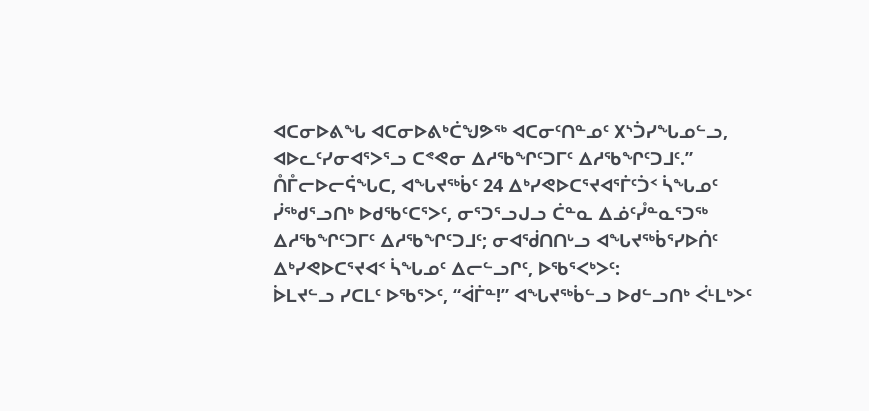ᐊᑕᓂᐅᕕᖓ ᐊᑕᓂᐅᕕᒃᑖᖑᕗᖅ ᐊᑕᓂᑦᑎᓐᓄᑦ ᙭ᔅᑑᓯᖓᓄᓪᓗ, ᐊᐅᓚᑦᓯᓂᐊᕐᐳᕐᓗ ᑕᕝᕙᓂ ᐃᓱᖃᖏᑦᑐᒥᑦ ᐃᓱᖃᖏᑦᑐᒧᑦ.”
ᑍᒤᓕᐅᓕᕌᖓᑕ, ᐊᖓᔪᖅᑳᑦ 24 ᐃᒃᓯᕙᐅᑕᕐᔪᐊᕐᒦᑦᑑᑉ ᓵᖓᓄᑦ ᓰᖅᑯᕐᓗᑎᒃ ᐅᑯᖃᑦᑕᕐᐳᑦ, ᓂᕐᑐᕐᓗᒍᓗ ᑖᓐᓇ ᐃᓅᑦᓮᓐᓇᕐᑐᖅ ᐃᓱᖃᖏᑦᑐᒥᑦ ᐃᓱᖃᖏᑦᑐᒧᑦ; ᓂᐊᖂᑎᑎᒡᓗ ᐊᖓᔪᖅᑳᕐᓯᐅᑏᑦ ᐃᒃᓯᕙᐅᑕᕐᔪᐊᑉ ᓵᖓᓄᑦ ᐃᓕᓪᓗᒋᑦ, ᐅᖃᕐᐸᒃᐳᑦ:
ᐆᒪᔪᓪᓗ ᓯᑕᒪᑦ ᐅᖃᕐᐳᑦ, “ᐋᒦᓐ!” ᐊᖓᔪᖅᑳᓪᓗ ᐅᑯᓪᓗᑎᒃ ᐹᒻᒪᒃᐳᑦ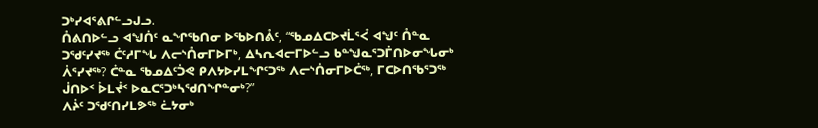ᑐᒃᓯᐊᕐᕕᒋᓪᓗᒍᓗ.
ᑍᕕᑎᐅᓪᓗ ᐊᖑᑏᑦ ᓇᖏᖃᑎᓂ ᐅᖃᐅᑎᕔᑦ, “ᖃᓄᐃᑕᐅᔪᒫᕐᐹ ᐊᖑᑦ ᑍᓐᓇ ᑐᖁᑦᓯᔪᖅ ᑖᑦᓱᒥᖓ ᐱᓕᔅᑍᓂᒥᐅᒥᒃ, ᐃᓴᕆᐊᓕᒥᐅᓪᓗ ᑲᓐᖑᓇᕐᑐᒦᑎᐅᓂᖓᓂᒃ ᐲᕐᓯᔪᖅ? ᑖᓐᓇ ᖃᓄᐃᑦᑑᕙ ᑭᐱᔭᐅᓯᒪᖏᑦᑐᖅ ᐱᓕᔅᑏᓂᒥᐅᑖᖅ, ᒥᑕᐅᑎᖃᕐᑐᖅ ᒎᑎᐅᑉ ᐆᒪᔫᑉ ᐅᓇᑕᕐᑐᒃᓴᖁᑎᖏᓐᓂᒃ?”
ᐱᔩᑦ ᑐᖁᑦᑎᓯᒪᕗᖅ ᓛᔭᓂᒃ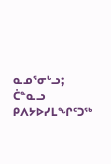ᓇᓄᕐᓂᒡᓗ; ᑖᓐᓇᓗ ᑭᐱᔭᐅᓯᒪᖏᑦᑐᖅ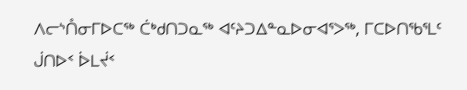ᐱᓕᔅᑍᓂᒥᐅᑕᖅ ᑖᒃᑯᑎᑐᓇᖅ ᐊᑦᔨᑐᐃᓐᓇᐅᓂᐊᕐᐳᖅ, ᒥᑕᐅᑎᖃᕐᒪᑦ ᒎᑎᐅᑉ ᐆᒪᔫᑉ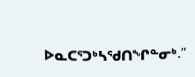ᐅᓇᑕᕐᑐᒃᓴᖁᑎᖏᓐᓂᒃ.”